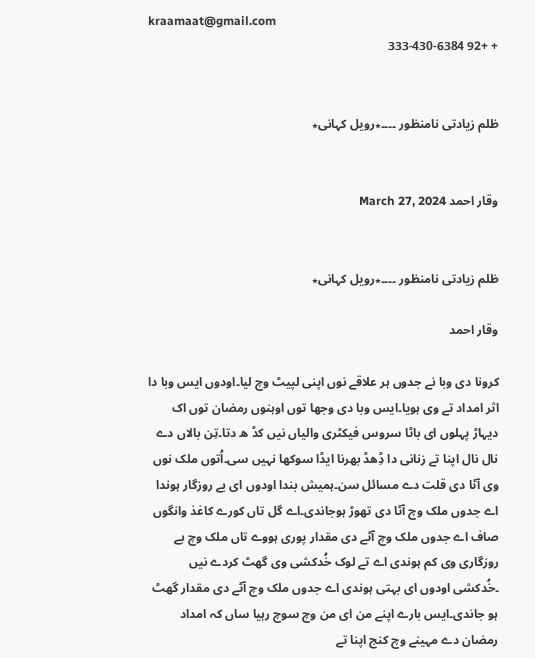kraamaat@gmail.com
+ +92 333-430-6384


ظلم زیادتی نامنظور ۔۔۔۔٭رویل کہانی٭


وقار احمد March 27, 2024


ظلم زیادتی نامنظور ۔۔۔۔٭رویل کہانی٭

وقار احمد

کرونا دی وبا نے جدوں ہر علاقے نوں اپنی لپیٹ وچ لیا۔اودوں ایس وبا دا اثر امداد تے وی ہویا۔ایس وبا دی وجھا توں اوہنوں رمضان توں اک دیہاڑ پہلوں ای باٹا سروس فیکٹری والیاں نیں کڈ ھ دتا۔تِن بالاں دے نال نال اپنا تے زنانی دا ڈِھڈ بھرنا ایڈا سوکھا نہیں سی۔اُتوں ملک نوں وی آٹا دی قلت دے مسائل سن۔ہمیش بندا اودوں ای بے روزگار ہوندا اے جدوں ملک وچ آٹا دی تھوڑ ہوجاندی۔اے گل تاں کورے کاغذ وانگوں صاف اے جدوں ملک وچ آٹے دی مقدار پوری ہووے تاں ملک وچ بے روزگاری وی کم ہوندی اے تے لوک خُدکشی وی گھٹ کردے نیں ۔خُدکشی اودوں ای بہتی ہوندی اے جدوں ملک وچ آٹے دی مقدار گھٹ ہو جاندی۔ایس بارے اپنے من ای من وچ سوچ رہیا ساں کہ امداد رمضان دے مہینے وچ کنج اپنا تے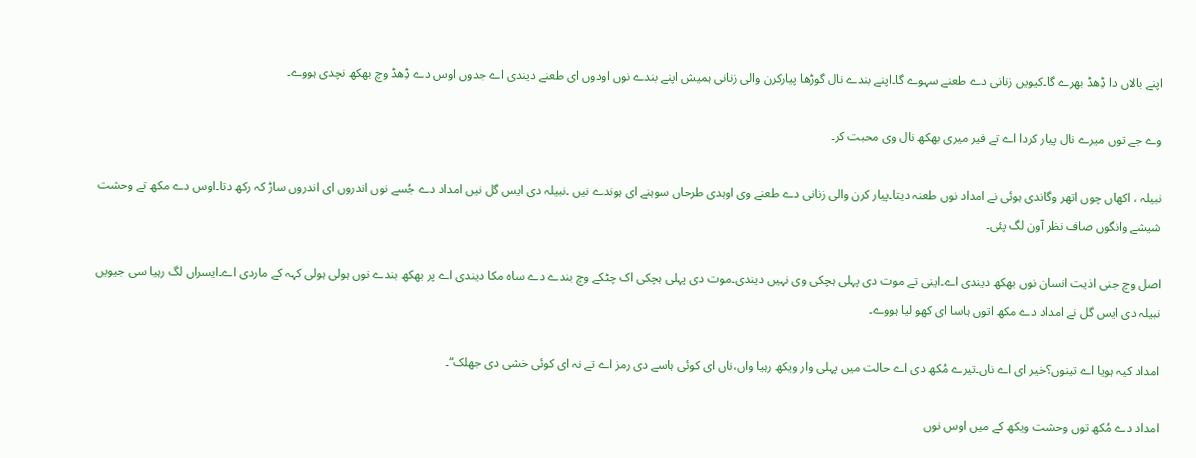اپنے بالاں دا ڈِھڈ بھرے گا۔کیویں زنانی دے طعنے سہوے گا۔اپنے بندے نال گوڑھا پیارکرن والی زنانی ہمیش اپنے بندے نوں اودوں ای طعنے دیندی اے جدوں اوس دے ڈِھڈ وچ بھکھ نچدی ہووے۔

وے جے توں میرے نال پیار کردا اے تے فیر میری بھکھ نال وی محبت کر۔

نبیلہ ، اکھاں چوں اتھر وگاندی ہوئی نے امداد نوں طعنہ دیتا۔پیار کرن والی زنانی دے طعنے وی اوہدی طرحاں سوہنے ای ہوندے نیں ۔نبیلہ دی ایس گل نیں امداد دے جُسے نوں اندروں ای اندروں ساڑ کہ رکھ دتا۔اوس دے مکھ تے وحشت شیشے وانگوں صاف نظر آون لگ پئی۔

اصل وچ جنی اذیت انسان نوں بھکھ دیندی اے۔اینی تے موت دی پہلی ہچکی وی نہیں دیندی۔موت دی پہلی ہچکی اک چٹکے وچ بندے دے ساہ مکا دیندی اے پر بھکھ بندے نوں ہولی ہولی کہہ کے ماردی اے۔ایسراں لگ رہیا سی جیویں نبیلہ دی ایس گل نے امداد دے مکھ اتوں ہاسا ای کھو لیا ہووے۔

امداد کیہ ہویا اے تینوں؟خیر ای اے ناں۔تیرے مُکھ دی اے حالت میں پہلی وار ویکھ رہیا واں،ناں ای کوئی ہاسے دی رمز اے تے نہ ای کوئی خشی دی جھلک“۔

امداد دے مُکھ توں وحشت ویکھ کے میں اوس نوں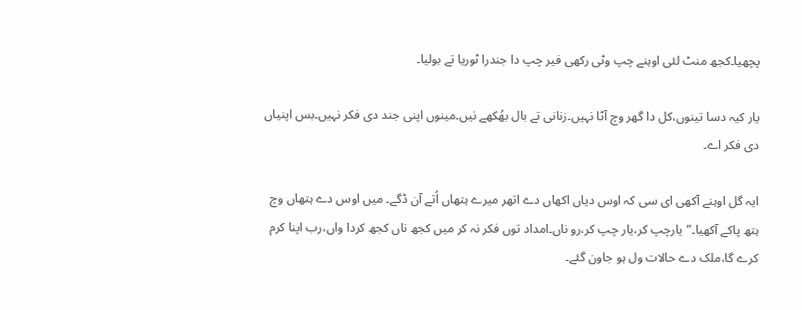پچھیا۔کجھ منٹ لئی اوہنے چپ وٹی رکھی فیر چپ دا جندرا ٹوریا تے بولیا۔

یار کیہ دسا تینوں،کل دا گھر وچ آٹا نہیں۔زنانی تے بال بھُکھے نیں۔مینوں اپنی جند دی فکر نہیں۔بس اپنیاں دی فکر اے۔

ایہ گل اوہنے آکھی ای سی کہ اوس دیاں اکھاں دے اتھر میرے ہتھاں اُتے آن ڈگے۔ میں اوس دے ہتھاں وچ ہتھ پاکے آکھیا۔”یارچپ کر،یار چپ کر،رو ناں۔امداد توں فکر نہ کر میں کجھ ناں کجھ کردا واں،رب اپنا کرم کرے گا،ملک دے حالات ول ہو جاون گئے۔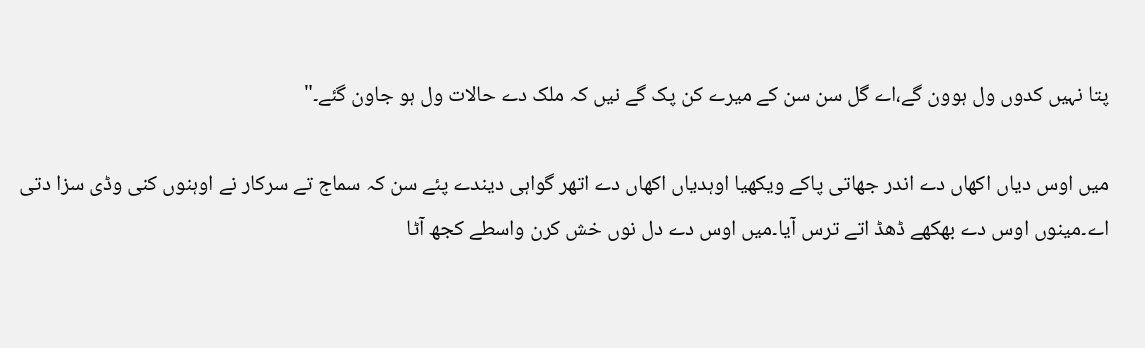پتا نہیں کدوں ول ہوون گے،اے گل سن سن کے میرے کن پک گے نیں کہ ملک دے حالات ول ہو جاون گئے۔"

میں اوس دیاں اکھاں دے اندر جھاتی پاکے ویکھیا اوہدیاں اکھاں دے اتھر گواہی دیندے پئے سن کہ سماج تے سرکار نے اوہنوں کنی وڈی سزا دتی اے۔مینوں اوس دے بھکھے ڈھڈ اتے ترس آیا۔میں اوس دے دل نوں خش کرن واسطے کجھ آٹا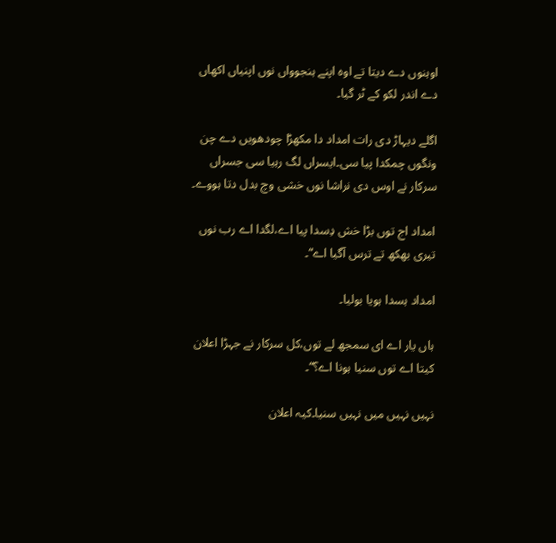اوہنوں دے دیتا تے اوہ اپنے ہنجوواں نوں اپنیاں اکھاں دے اندر لکو کے ٹر گیا۔

اگلے دیہاڑ دی رات امداد دا مکھڑا چودھویں دے چن ونگوں چمکدا پیا سی۔ایسراں لگ رہیا سی جسراں سرکار نے اوس دی نراشا نوں خشی وچ بدل دتا ہووے۔

امداد اج توں بڑا خش دِسدا پیا اے،لگدا اے رب نوں تیری بھکھ تے ترس آگیا اے“۔

امداد ہسدا ہویا بولیا۔

ہاں یار اے ای سمجھ لے توں،کل سرکار نے جہڑا اعلان کیتا اے توں سنیا ہونا اے؟“۔

نہیں نہیں میں نہیں سنیا۔کیہ اعلان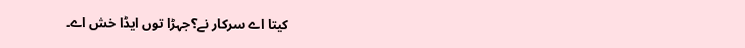کیتا اے سرکار نے؟جہڑا توں ایڈا خش اے۔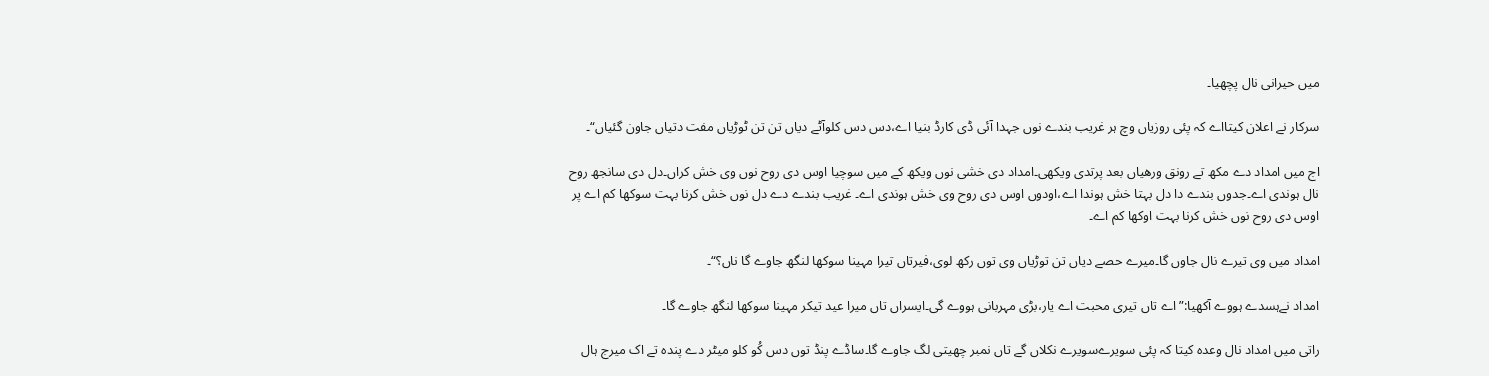میں حیرانی نال پچھیا۔

سرکار نے اعلان کیتااے کہ پئی روزیاں وچ ہر غریب بندے نوں جہدا آئی ڈی کارڈ بنیا اے،دس دس کلوآٹے دیاں تن تن ٹوڑیاں مفت دتیاں جاون گئیاں“۔

اج میں امداد دے مکھ تے رونق ورھیاں بعد پرتدی ویکھی۔امداد دی خشی نوں ویکھ کے میں سوچیا اوس دی روح نوں وی خش کراں۔دل دی سانجھ روح نال ہوندی اے۔جدوں بندے دا دل بہتا خش ہوندا اے،اودوں اوس دی روح وی خش ہوندی اے۔ غریب بندے دے دل نوں خش کرنا بہت سوکھا کم اے پر اوس دی روح نوں خش کرنا بہت اوکھا کم اے۔

امداد میں وی تیرے نال جاوں گا۔میرے حصے دیاں تن توڑیاں وی توں رکھ لوی،فیرتاں تیرا مہینا سوکھا لنگھ جاوے گا ناں؟“۔

امداد نےہسدے ہووے آکھیا:”اے تاں تیری محبت اے یار،بڑی مہربانی ہووے گی۔ایسراں تاں میرا عید تیکر مہینا سوکھا لنگھ جاوے گا۔

راتی میں امداد نال وعدہ کیتا کہ پئی سویرےسویرے نکلاں گے تاں نمبر چھیتی لگ جاوے گا۔ساڈے پنڈ توں دس کُو کلو میٹر دے پندہ تے اک میرج ہال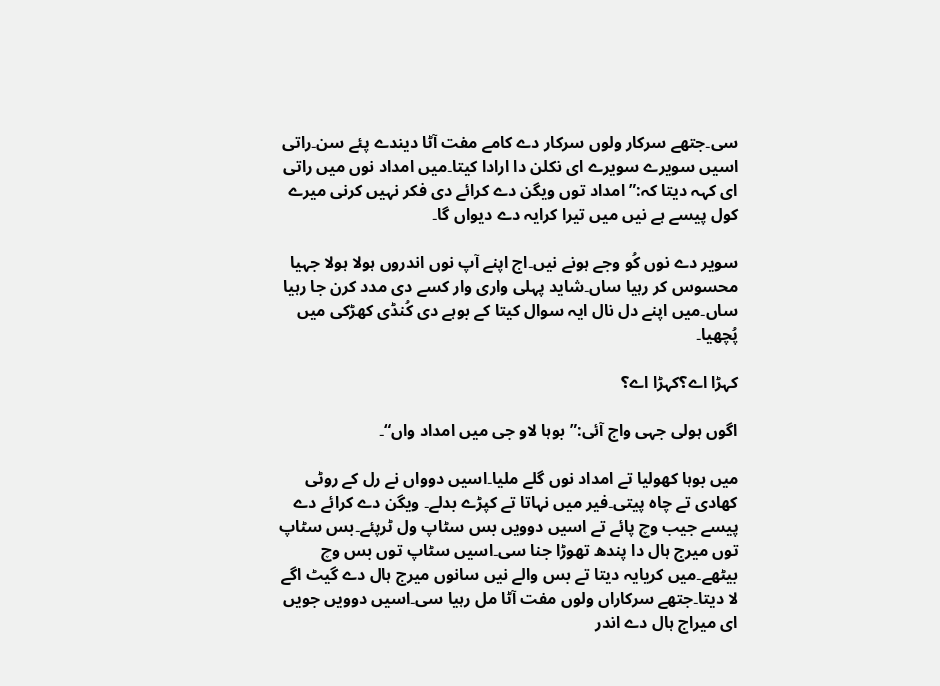سی۔جتھے سرکار ولوں سرکار دے کامے مفت آٹا دیندے پئے سن۔راتی اسیں سویرے سویرے ای نکلن دا ارادا کیتا۔میں امداد نوں میں راتی ای کہہ دیتا کہ:”امداد توں ویگن دے کرائے دی فکر نہیں کرنی میرے کول پیسے ہے نیں میں تیرا کرایہ دے دیواں گا۔

سویر دے نوں کُو وجے ہونے نیں۔اج اپنے آپ نوں اندروں ہولا ہولا جہیا محسوس کر رہیا ساں۔شاید پہلی واری وار کسے دی مدد کرن جا رہیا ساں۔میں اپنے دل نال ایہ سوال کیتا کے بوہے دی کُنڈی کھڑکی میں پُچھیا۔

کہڑا اے؟کہڑا اے؟

اگوں ہولی جہی واج آئی:”بوہا لاو جی میں امداد واں“۔

میں بوہا کھولیا تے امداد نوں گلے ملیا۔اسیں دوواں نے رل کے روٹی کھادی تے چاہ پیتی۔فیر میں نہاتا تے کپڑے بدلے۔ ویگن دے کرائے دے پیسے جیب وچ پائے تے اسیں دوویں بس سٹاپ ول ٹرپئے۔بس سٹاپ توں میرج ہال دا پندھ تھوڑا جنا سی۔اسیں سٹاپ توں بس وچ بیٹھے۔میں کریایہ دیتا تے بس والے نیں سانوں میرج ہال دے گیٹ اگے لا دیتا۔جتھے سرکاراں ولوں مفت آٹا مل رہیا سی۔اسیں دوویں جویں ای میراج ہال دے اندر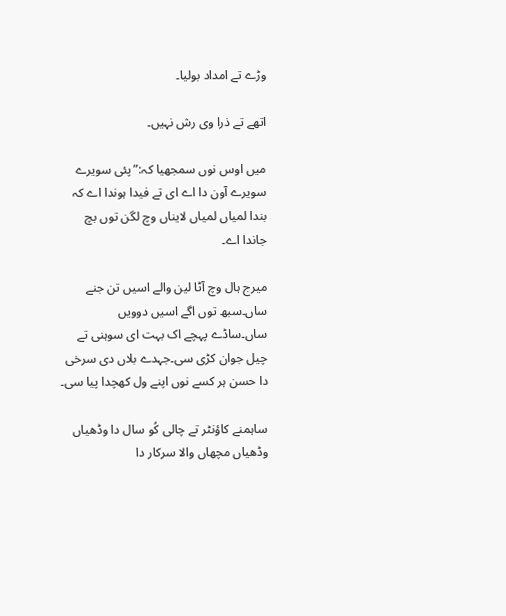وڑے تے امداد بولیا۔

اتھے تے ذرا وی رش نہیں۔

میں اوس نوں سمجھیا کہ:”پئی سویرے سویرے آون دا اے ای تے فیدا ہوندا اے کہ بندا لمیاں لمیاں لایناں وچ لگن توں بچ جاندا اے۔

میرج ہال وچ آٹا لین والے اسیں تن جنے ساں۔سبھ توں اگے اسیں دوویں ساں۔ساڈے پہچے اک بہت ای سوہنی تے چیل جوان کڑی سی۔جہدے بلاں دی سرخی دا حسن ہر کسے نوں اپنے ول کھچدا پیا سی۔

ساہمنے کاؤنٹر تے چالی کُو سال دا وڈھیاں وڈھیاں مچھاں والا سرکار دا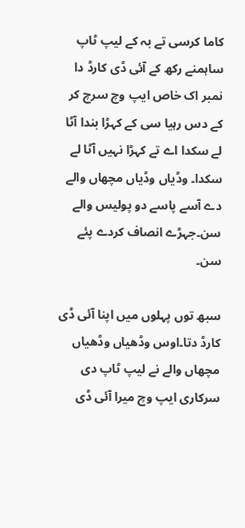کاما کرسی تے بہ کے لیپ ٹاپ ساہمنے رکھ کے آئی ڈی کارڈ دا نمبر اک خاص ایپ وچ سرچ کر کے دس رہیا سی کے کہڑا بندا آٹا لے سکدا اے تے کہڑا نہیں آٹا لے سکدا۔ وڈیاں وڈیاں مچھاں والے دے آسے پاسے دو پولیس والے سن۔جہڑے انصاف کردے پئے سن۔

سبھ توں پہلوں میں اپنا آئی ڈی کارڈ دتا۔اوس وڈھیاں وڈھیاں مچھاں والے نے لیپ ٹاپ دی سرکاری ایپ وچ میرا آئی ڈی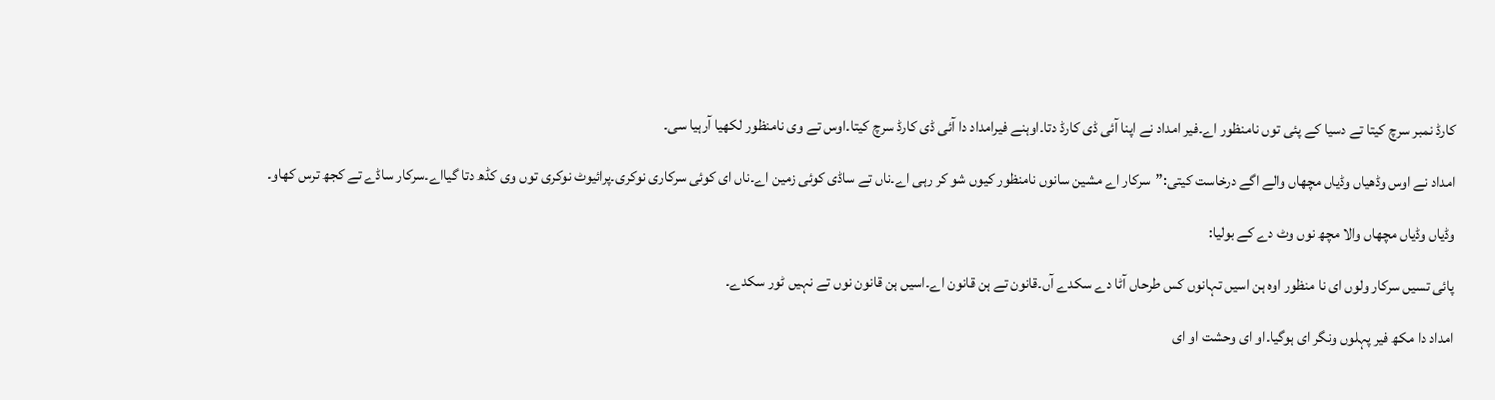کارڈ نمبر سرچ کیتا تے دسیا کے پئی توں نامنظور اے۔فیر امداد نے اپنا آئی ڈی کارڈ دتا۔اوہنے فیرامداد دا آئی ڈی کارڈ سرچ کیتا۔اوس تے وی نامنظور لکھیا آرہیا سی۔

امداد نے اوس وڈھیاں وڈیاں مچھاں والے اگے درخاست کیتی:”سرکار اے مشین سانوں نامنظور کیوں شو کر رہی اے۔ناں تے ساڈی کوئی زمین اے۔ناں ای کوئی سرکاری نوکری۔پرائیوٹ نوکری توں وی کڈھ دتا گیااے۔سرکار ساڈے تے کجھ ترس کھاو۔

وڈیاں وڈیاں مچھاں والا مچھ نوں وٹ دے کے بولیا:

پائی تسیں سرکار ولوں ای نا منظور اوہ ہن اسیں تہانوں کس طرحاں آٹا دے سکدے آں۔قانون تے ہن قانون اے۔اسیں ہن قانون نوں تے نہیں ٹور سکدے۔

امداد دا مکھ فیر پہلوں ونگر ای ہوگیا۔او ای وحشت او ای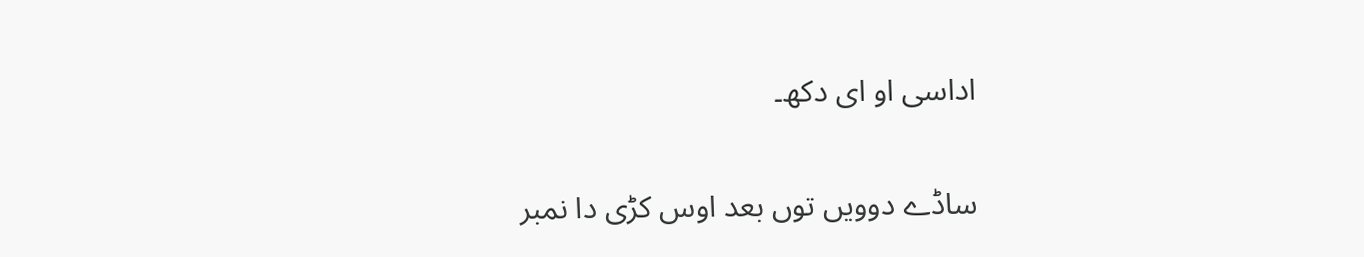اداسی او ای دکھ۔

ساڈے دوویں توں بعد اوس کڑی دا نمبر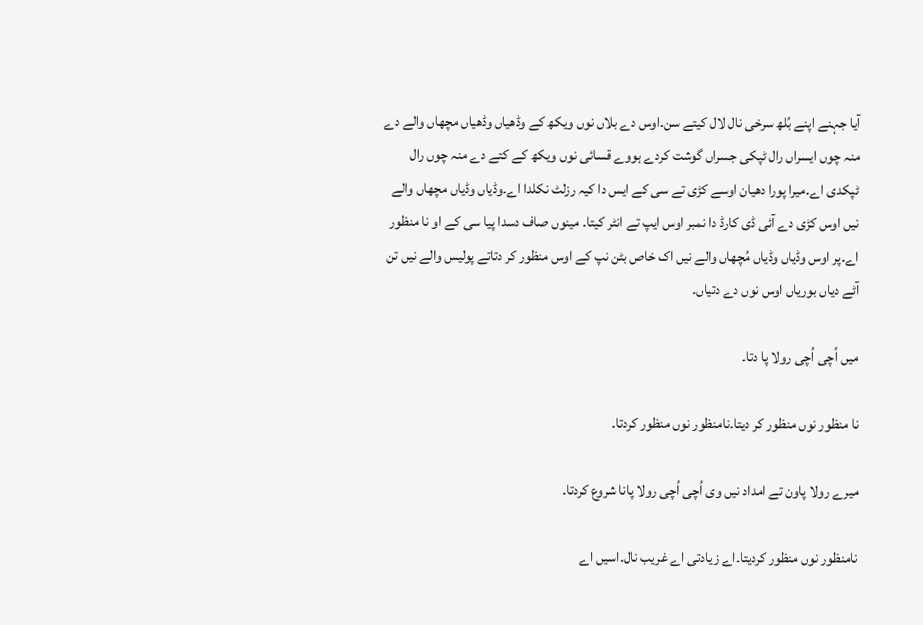آیا جہنے اپنے بُلھ سرخی نال لال کیتے سن۔اوس دے بلاں نوں ویکھ کے وڈھیاں وڈھیاں مچھاں والے دے منہ چوں ایسراں رال ٹپکی جسراں گوشت کردے ہووے قسائی نوں ویکھ کے کتے دے منہ چوں رال ٹپکدی اے۔میرا پورا دھیان اوسے کڑی تے سی کے ایس دا کیہ رزلٹ نکلدا اے۔وڈیاں وڈیاں مچھاں والے نیں اوس کڑی دے آئی ڈی کارڈ دا نمبر اوس ایپ تے انٹر کیتا۔ مینوں صاف دسدا پیا سی کے او نا منظور اے۔پر اوس وڈیاں وڈیاں مُچھاں والے نیں اک خاص بٹن نپ کے اوس منظور کر دتاتے پولیس والے نیں تن آٹے دیاں بوریاں اوس نوں دے دتیاں۔

میں اُچی اُچی رولا پا دتا۔

نا منظور نوں منظور کر دیتا۔نامنظور نوں منظور کردتا۔

میرے رولا پاون تے امداد نیں وی اُچی اُچی رولا پانا شروع کردتا۔

نامنظور نوں منظور کردیتا۔اے زیادتی اے غریب نال۔اسیں اے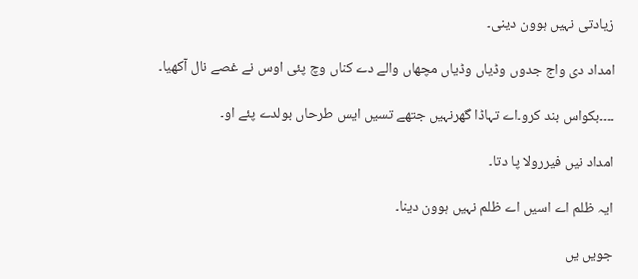زیادتی نہیں ہوون دینی۔

امداد دی واج جدوں وڈیاں وڈیاں مچھاں والے دے کناں وچ پئی اوس نے غصے نال آکھیا۔

۔۔۔۔بکواس بند کرو۔اے تہاڈا گھرنہیں جتھے تسیں ایس طرحاں بولدے پئے او۔

امداد نیں فیررولا پا دتا۔

ایہ ظلم اے اسیں اے ظلم نہیں ہوون دینا۔

جویں یں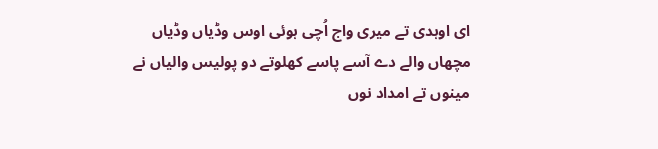ای اوہدی تے میری واج اُچی ہوئی اوس وڈیاں وڈیاں مچھاں والے دے آسے پاسے کھلوتے دو پولیس والیاں نے مینوں تے امداد نوں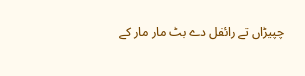چپیڑاں تے رائفل دے بٹ مار مار کے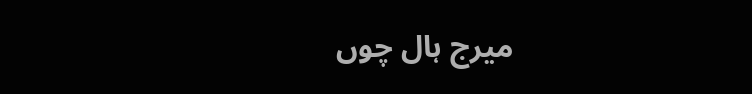میرج ہال چوں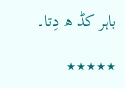باہر کڈ ھ دِتا۔

٭٭٭٭٭